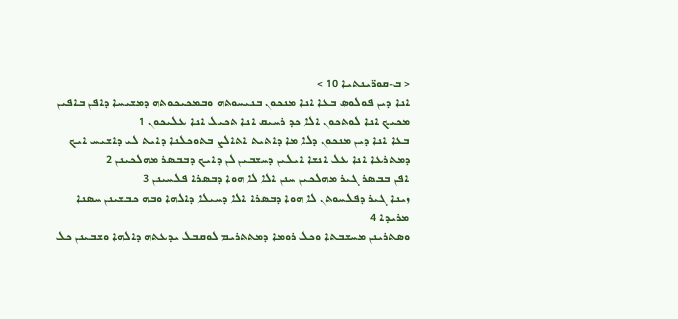< ܒ-ܩܘܪ̈ܝܢܬܝܐ 10 >
ܐܢܐ ܕܝܢ ܦܘܠܘܤ ܒܥܐ ܐܢܐ ܡܢܟܘܢ ܒܢܝܚܘܬܗ ܘܒܡܟܝܟܘܬܗ ܕܡܫܝܚܐ ܕܐܦܢ ܒܐܦܝܢ ܡܟܝܟ ܐܢܐ ܠܘܬܟܘܢ ܐܠܐ ܟܕ ܪܚܝܩ ܐܢܐ ܬܟܝܠ ܐܢܐ ܥܠܝܟܘܢ 1
ܒܥܐ ܐܢܐ ܕܝܢ ܡܢܟܘܢ ܕܠܐ ܡܐ ܕܐܬܝܬ ܐܬܐܠܨ ܒܬܘܟܠܢܐ ܕܐܝܬ ܠܝ ܕܐܫܝܚ ܐܝܟ ܕܡܬܪܥܐ ܐܢܐ ܥܠ ܐܢܫܐ ܐܝܠܝܢ ܕܚܫܒܝܢ ܠܢ ܕܐܝܟ ܕܒܒܤܪ ܡܗܠܟܝܢܢ 2
ܐܦܢ ܒܒܤܪ ܓܝܪ ܡܗܠܟܝܢ ܚܢܢ ܐܠܐ ܠܐ ܗܘܐ ܕܒܤܪܐ ܦܠܚܝܢܢ 3
ܙܝܢܐ ܓܝܪ ܕܦܠܚܘܬܢ ܠܐ ܗܘܐ ܕܒܤܪܐ ܐܠܐ ܕܚܝܠܐ ܕܐܠܗܐ ܘܒܗ ܟܒܫܝܢܢ ܚܤܢܐ ܡܪܝܕܐ 4
ܘܤܬܪܝܢܢ ܡܚܫܒܬܐ ܘܟܠ ܪܘܡܐ ܕܡܬܬܪܝܡ ܠܘܩܒܠ ܝܕܥܬܗ ܕܐܠܗܐ ܘܫܒܝܢܢ ܟܠ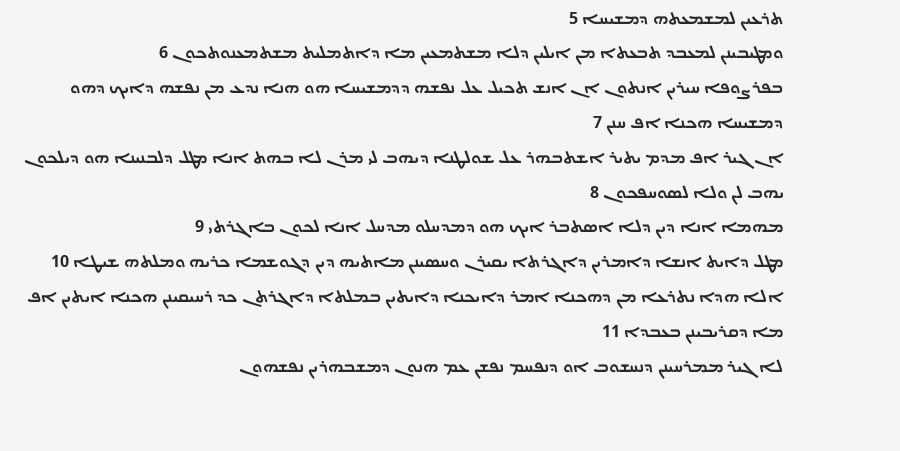ܬܪܥܝܢ ܠܡܫܡܥܬܗ ܕܡܫܝܚܐ 5
ܘܡܛܝܒܝܢܢ ܠܡܥܒܕ ܬܒܥܬܐ ܡܢ ܐܝܠܝܢ ܕܠܐ ܡܫܬܡܥܝܢ ܡܐ ܕܐܬܡܠܝܬ ܡܫܬܡܥܢܘܬܟܘܢ 6
ܒܦܪܨܘܦܐ ܚܝܪܝܢ ܐܢܬܘܢ ܐܢ ܐܢܫ ܬܟܝܠ ܥܠ ܢܦܫܗ ܕܕܡܫܝܚܐ ܗܘ ܗܢܐ ܢܕܥ ܡܢ ܢܦܫܗ ܕܐܝܟ ܕܗܘ ܕܡܫܝܚܐ ܗܟܢܐ ܐܦ ܚܢܢ 7
ܐܢ ܓܝܪ ܐܦ ܡܕܡ ܝܬܝܪ ܐܫܬܒܗܪ ܥܠ ܫܘܠܛܢܐ ܕܝܗܒ ܠܝ ܡܪܢ ܠܐ ܒܗܬ ܐܢܐ ܡܛܠ ܕܠܒܢܝܢܐ ܗܘ ܕܝܠܟܘܢ ܝܗܒ ܠܢ ܘܠܐ ܠܤܘܚܦܟܘܢ 8
ܡܗܡܐ ܐܢܐ ܕܝܢ ܕܠܐ ܐܤܬܒܪ ܐܝܟ ܗܘ ܕܡܕܚܠܘ ܡܕܚܠ ܐܢܐ ܠܟܘܢ ܒܐܓܪܬܝ 9
ܡܛܠ ܕܐܝܬ ܐܢܫܐ ܕܐܡܪܝܢ ܕܐܓܪܬܐ ܝܩܝܪܢ ܘܚܤܝܢܢ ܡܐܬܝܗ ܕܝܢ ܕܓܘܫܡܐ ܟܪܝܗ ܘܡܠܬܗ ܫܝܛܐ 10
ܐܠܐ ܗܕܐ ܢܬܪܥܐ ܡܢ ܕܗܟܢܐ ܐܡܪ ܕܐܝܟܢܐ ܕܐܝܬܝܢ ܒܡܠܬܐ ܕܐܓܪܬܢ ܟܕ ܪܚܝܩܝܢܢ ܗܟܢܐ ܐܝܬܝܢ ܐܦ ܡܐ ܕܩܪܝܒܝܢܢ ܒܥܒܕܐ 11
ܠܐ ܓܝܪ ܡܡܪܚܝܢܢ ܕܢܚܫܘܒ ܐܘ ܕܢܦܚܡ ܢܦܫܢ ܥܡ ܗܢܘܢ ܕܡܫܒܗܪܝܢ ܢܦܫܗܘܢ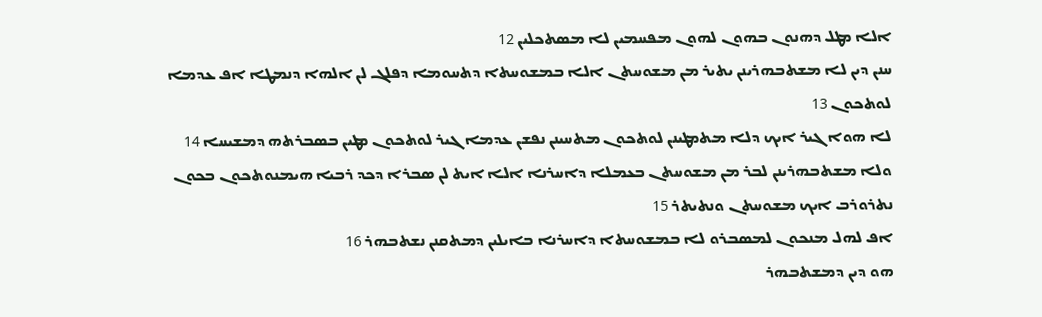ܐܠܐ ܡܛܠ ܕܗܢܘܢ ܒܗܘܢ ܠܗܘܢ ܡܦܚܡܝܢ ܠܐ ܡܤܬܟܠܝܢ 12
ܚܢܢ ܕܝܢ ܠܐ ܡܫܬܒܗܪܝܢܢ ܝܬܝܪ ܡܢ ܡܫܘܚܬܢ ܐܠܐ ܒܡܫܘܚܬܐ ܕܬܚܘܡܐ ܕܦܠܓ ܠܢ ܐܠܗܐ ܕܢܡܛܐ ܐܦ ܥܕܡܐ ܠܘܬܟܘܢ 13
ܠܐ ܗܘܐ ܓܝܪ ܐܝܟ ܕܠܐ ܡܬܡܛܝܢܢ ܠܘܬܟܘܢ ܡܬܚܝܢܢ ܢܦܫܢ ܥܕܡܐ ܓܝܪ ܠܘܬܟܘܢ ܡܛܝܢ ܒܤܒܪܬܗ ܕܡܫܝܚܐ 14
ܘܠܐ ܡܫܬܒܗܪܝܢܢ ܠܒܪ ܡܢ ܡܫܘܚܬܢ ܒܥܡܠܐ ܕܐܚܪܢܐ ܐܠܐ ܐܝܬ ܠܢ ܤܒܪܐ ܕܟܕ ܪܒܝܐ ܗܝܡܢܘܬܟܘܢ ܒܟܘܢ ܢܬܪܘܪܒ ܐܝܟ ܡܫܘܚܬܢ ܘܢܬܝܬܪ 15
ܐܦ ܠܗܠ ܡܢܟܘܢ ܠܡܤܒܪܘ ܠܐ ܒܡܫܘܚܬܐ ܕܐܚܪܢܐ ܒܐܝܠܝܢ ܕܡܬܩܢܢ ܢܫܬܒܗܪ 16
ܗܘ ܕܝܢ ܕܡܫܬܒܗܪ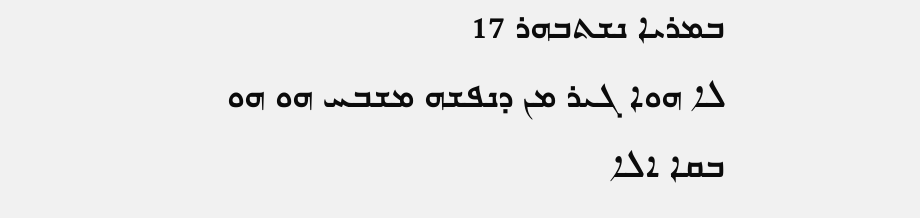ܒܡܪܝܐ ܢܫܬܒܗܪ 17
ܠܐ ܗܘܐ ܓܝܪ ܡܢ ܕܢܦܫܗ ܡܫܒܚ ܗܘ ܗܘ ܒܩܐ ܐܠܐ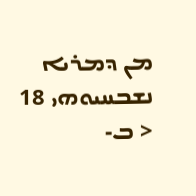ܡܢ ܕܡܪܝܐ ܢܫܒܚܝܘܗܝ 18
< ܒ-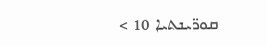ܩܘܪ̈ܝܢܬܝܐ 10 >